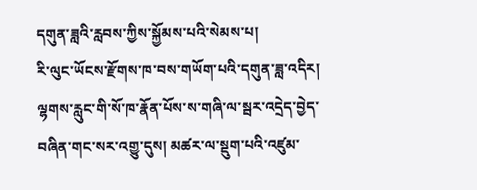དགུན་ཟླའི་རླབས་ཀྱིས་སྐྱོམས་པའི་སེམས་པ།
རི་ལུང་ཡོངས་རྫོགས་ཁ་བས་གཡོག་པའི་དགུན་ཟླ་འདིར། ལྷགས་རླུང་གི་སོ་ཁ་རྣོན་པོས་ས་གཞི་ལ་སྦར་འདྲེད་བྱེད་བཞིན་གང་སར་འགྱུ་དུས། མཚར་ལ་སྡུག་པའི་འཛུམ་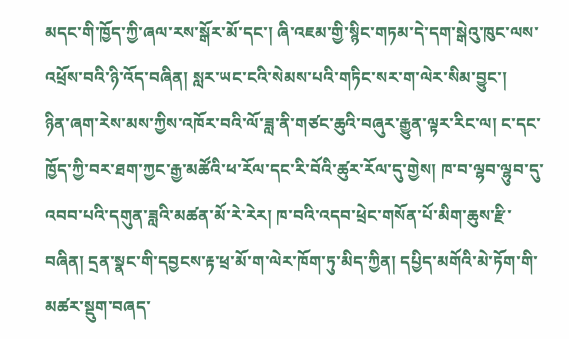མདང་གི་ཁྱོད་ཀྱི་ཞལ་རས་སྒོར་མོ་དང་། ཞི་འཇམ་གྱི་སྙིང་གཏམ་དེ་དག་སྒེའུ་ཁུང་ལས་འཕྲོས་བའི་ཉི་འོད་བཞིན། སླར་ཡང་ངའི་སེམས་པའི་གཏིང་སར་ག་ལེར་སིམ་བྱུང་།
ཉིན་ཞག་རེས་མས་ཀྱིས་འཁོར་བའི་ལོ་ཟླ་ནི་གཙང་ཆུའི་བཞུར་རྒྱུན་ལྟར་རིང་ལ། ང་དང་ཁྱོད་ཀྱི་བར་ཐག་ཀྱང་རྒྱ་མཚོའི་ཕ་རོལ་དང་རི་བོའི་ཚུར་རོལ་དུ་གྱེས། ཁ་བ་ལྷབ་ལྷུབ་དུ་འབབ་པའི་དགུན་ཟླའི་མཚན་མོ་རེ་རེར། ཁ་བའི་འདབ་ཕྲེང་གསོན་པོ་མིག་ཆུས་རྫི་བཞིན། དྲན་སྣང་གི་དབྱངས་རྟ་ཕྲ་མོ་ག་ལེར་ཁོག་ཏུ་མིད་ཀྱིན། དཔྱིད་མགོའི་མེ་ཏོག་གི་མཚར་སྡུག་བཞད་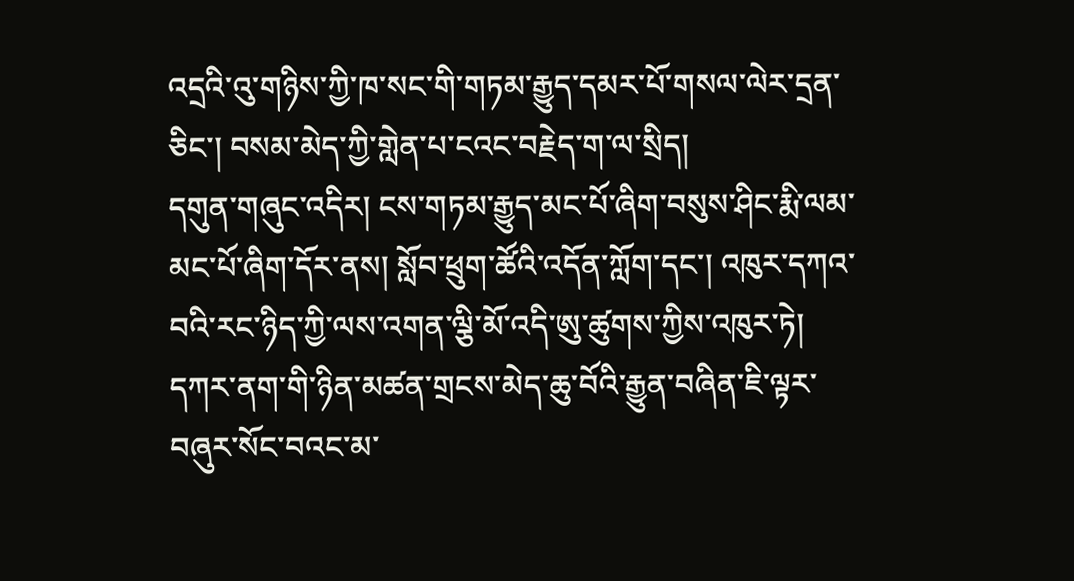འདྲའི་འུ་གཉིས་ཀྱི་ཁ་སང་གི་གཏམ་རྒྱུད་དམར་པོ་གསལ་ལེར་དྲན་ཅིང་། བསམ་མེད་ཀྱི་གླེན་པ་ངའང་བརྗེད་ག་ལ་སྲིད།
དགུན་གཞུང་འདིར། ངས་གཏམ་རྒྱུད་མང་པོ་ཞིག་བསུས་ཤིང་རྨི་ལམ་མང་པོ་ཞིག་དོར་ནས། སློབ་ཕྲུག་ཚོའི་འདོན་ཀློག་དང་། འཁུར་དཀའ་བའི་རང་ཉིད་ཀྱི་ལས་འགན་ལྕི་མོ་འདི་ཨུ་ཚུགས་ཀྱིས་འཁུར་ཏེ། དཀར་ནག་གི་ཉིན་མཚན་གྲངས་མེད་ཆུ་བོའི་རྒྱུན་བཞིན་ཇི་ལྟར་བཞུར་སོང་བའང་མ་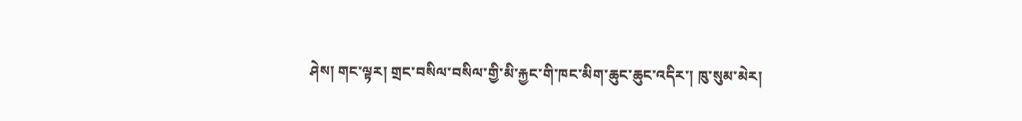ཤེས། གང་ལྟར། གྲང་བསིལ་བསིལ་གྱི་མི་རྐྱང་གི་ཁང་མིག་ཆུང་ཆུང་འདིར་། ཁུ་སུམ་མེར།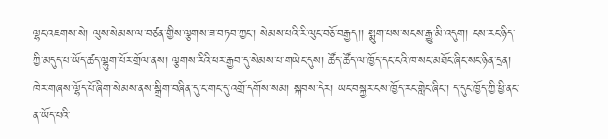ལྷང་འཇགས་སེ། ལུས་སེམས་ལ་བཙན་གྱིས་ལྕགས་ཟ་བཏབ་ཀྱང་། སེམས་པའི་རི་ལུང་བཅོ་བརྒྱད།། སྨུག་པས་སངས་རྒྱུ་མི་འདུག། ངས་རང་ཉིད་ཀྱི་མདུད་པ་ཡོད་ཚད་ལྷུག་པོར་གྲོལ་ནས། ལྕགས་རིའི་ཕར་རྒྱབ་དུ་སེམས་པ་གཡེང་དུས། ཚོད་ཚོད་ལ་ཁྱོད་དང་ངའི་ཁ་སང་མཐོང་ཞིང་སང་ཉིན་དྲན། ཁེར་གཞས་ལྷོད་པོ་ཞིག་སེམས་ནས་སྒྲིག་བཞིན་དུ་ང་གང་དུ་འགྲོ་དགོས་སམ། སྐབས་དེར། ཡང་བསྐྱར་ངས་ཁྱོད་རང་གླེང་ཞིང་། ད་དུང་ཁྱོད་ཀྱི་ཕྱི་ནང་ན་ཡོད་པའི་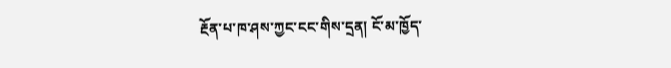རྔོན་པ་ཁ་ཤས་ཀྱང་ངང་གིས་དྲན། ངོ་མ་ཁྱོད་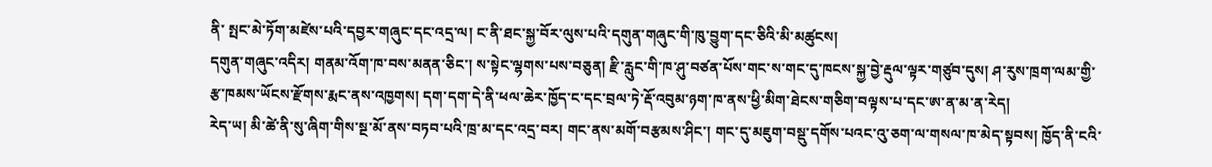ནི་ སྤང་མེ་ཏོག་མཛེས་པའི་དབྱར་གཞུང་དང་འདྲ་ལ། ང་ནི་ཐང་སྐྱ་བོར་ལུས་པའི་དགུན་གཞུང་གི་ཁུ་བྱུག་དང་ཅིའི་མི་མཚུངས།
དགུན་གཞུང་འདིར། གནམ་འོག་ཁ་བས་མནན་ཅིང་། ས་སྟེང་ལྷགས་པས་བཅུན། རྫི་རླུང་གི་ཁ་ཤུ་བཙན་པོས་གང་ས་གང་དུ་ཁངས་སྐྱ་བྱེ་རྡུལ་ལྟར་གཙུབ་དུས། ཤ་རུས་ཁྲག་ལམ་གྱི་རྩ་ཁམས་ཡོངས་རྫོགས་རྨང་ནས་འཁྱགས། དག་དག་དེ་ནི་ཕལ་ཆེར་ཁྱོད་ང་དང་བྲལ་ཏེ་རྡོ་འབུམ་ཉག་ཁ་ནས་ཕྱི་མིག་ཐེངས་གཅིག་བལྟས་པ་དང་ཨ་ན་མ་ན་རེད།
རེད་ཡ། མི་ཚེ་ནི་སུ་ཞིག་གིས་སྔ་མོ་ནས་བཏབ་པའི་ཁྲ་མ་དང་འདྲ་བར། གང་ནས་མགོ་བརྩམས་ཤིང་། གང་དུ་མཇུག་བསྡུ་དགོས་པའང་འུ་ཅག་ལ་གསལ་ཁ་མེད་སྟབས། ཁྱོད་ནི་ངའི་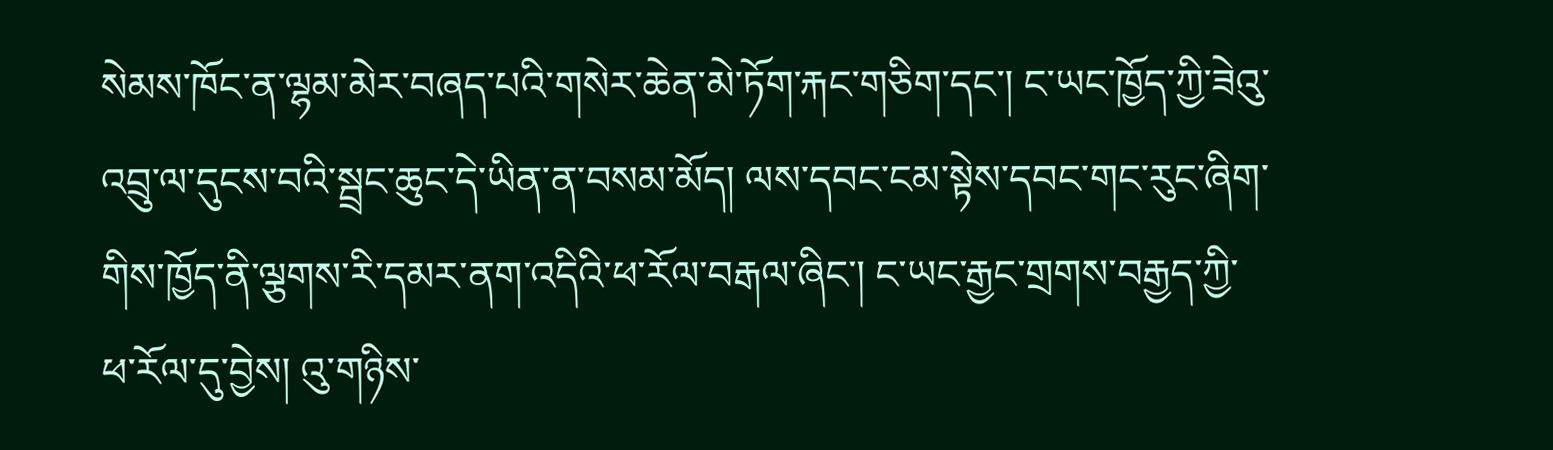སེམས་ཁོང་ན་ལྷམ་མེར་བཞད་པའི་གསེར་ཆེན་མེ་ཏོག་རྐང་གཅིག་དང་། ང་ཡང་ཁྱོད་ཀྱི་ཟེའུ་འབྲུ་ལ་དུངས་བའི་སྦྲང་ཆུང་དེ་ཡིན་ན་བསམ་མོད། ལས་དབང་ངམ་སྟེས་དབང་གང་རུང་ཞིག་གིས་ཁྱོད་ནི་ལྕགས་རི་དམར་ནག་འདིའི་ཕ་རོལ་བརྒལ་ཞིང་། ང་ཡང་རྒྱང་གྲགས་བརྒྱད་ཀྱི་ཕ་རོལ་དུ་བྱེས། འུ་གཉིས་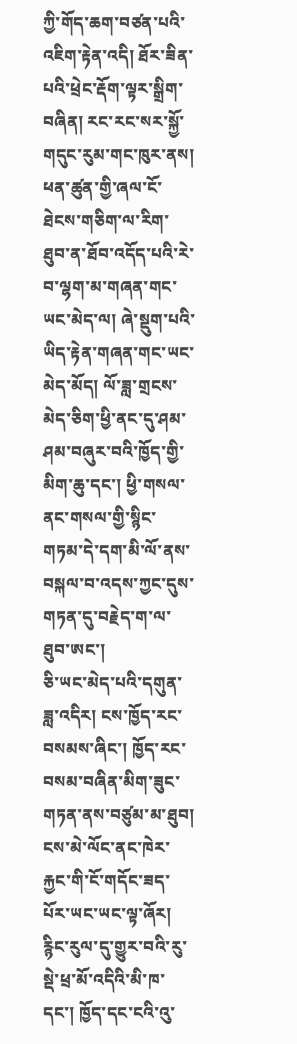ཀྱི་གོད་ཆག་བཙན་པའི་འཇིག་རྟེན་འདི། ཐོར་ཟིན་པའི་ཕྲེང་རྡོག་ལྟར་སྒྲིག་བཞིན། རང་རང་སར་སྐྱོ་གདུང་རུམ་གང་ཁུར་ནས། ཕན་ཚུན་གྱི་ཞལ་ངོ་ཐེངས་གཅིག་ལ་རིག་ཐུབ་ན་ཐོབ་འདོད་པའི་རེ་བ་ལྷག་མ་གཞན་གང་ཡང་མེད་ལ། ཞེ་སྡུག་པའི་ཡིད་རྟེན་གཞན་གང་ཡང་མེད་མོད། ལོ་ཟླ་གྲངས་མེད་ཅིག་ཕྱི་ནང་དུ་ཤམ་ཤམ་བཞུར་བའི་ཁྱོད་གྱི་མིག་ཆུ་དང་། ཕྱི་གསལ་ནང་གསལ་གྱི་སྙིང་གཏམ་དེ་དག་མི་ལོ་ནས་བསྐལ་བ་འདས་ཀྱང་དུས་གཏན་དུ་བརྗེད་ག་ལ་ཐུབ་ཨང་།
ཅི་ཡང་མེད་པའི་དགུན་ཟླ་འདིར། ངས་ཁྱོད་རང་བསམས་ཞིང་། ཁྱོད་རང་བསམ་བཞིན་མིག་ཟུང་གཏན་ནས་བཙུམ་མ་ཐུབ། ངས་མེ་ལོང་ནང་ཁེར་རྐྱང་གི་ངོ་གདོང་ཟད་པོར་ཡང་ཡང་ལྟ་ཞོར། རྙིང་རུལ་དུ་གྱུར་བའི་རུ་སྡེ་ཕྲ་མོ་འདིའི་མི་ཁ་དང་། ཁྱོད་དང་ངའི་འུ་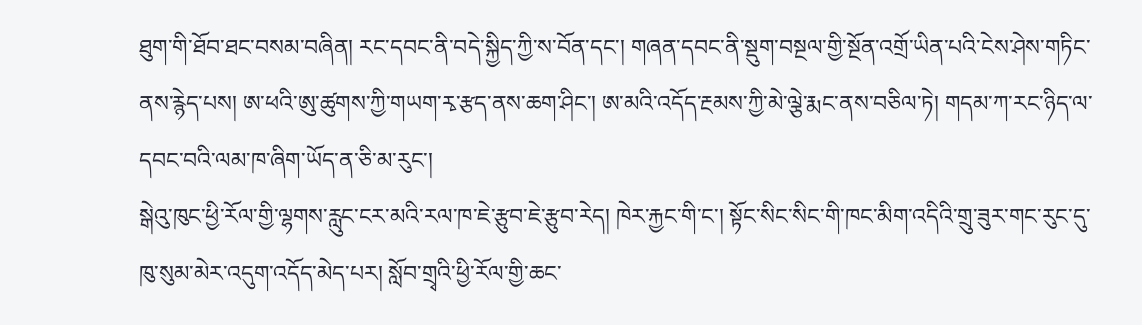ཐུག་གི་ཐོབ་ཐང་བསམ་བཞིན། རང་དབང་ནི་བདེ་སྐྱིད་ཀྱི་ས་བོན་དང་། གཞན་དབང་ནི་སྡུག་བསྔལ་གྱི་སྔོན་འགྲོ་ཡིན་པའི་ངེས་ཤེས་གཏིང་ནས་རྙེད་པས། ཨ་ཕའི་ཨུ་ཚུགས་ཀྱི་གཡག་རྭ་རྩད་ནས་ཆག་ཤིང་། ཨ་མའི་འདོད་རྔམས་ཀྱི་མེ་ལྕེ་རྨང་ནས་བཅིལ་ཏེ། གདམ་ཀ་རང་ཉིད་ལ་དབང་བའི་ལམ་ཁ་ཞིག་ཡོད་ན་ཅི་མ་རུང་།
སྒེའུ་ཁུང་ཕྱི་རོལ་གྱི་ལྷགས་རླུང་ངར་མའི་རལ་ཁ་ཇེ་རྩུབ་ཇེ་རྩུབ་རེད། ཁེར་རྐྱང་གི་ང་། སྟོང་སིང་སིང་གི་ཁང་མིག་འདིའི་གྲུ་ཟུར་གང་རུང་དུ་ཁུ་སུམ་མེར་འདུག་འདོད་མེད་པར། སློབ་གྲྭའི་ཕྱི་རོལ་གྱི་ཆང་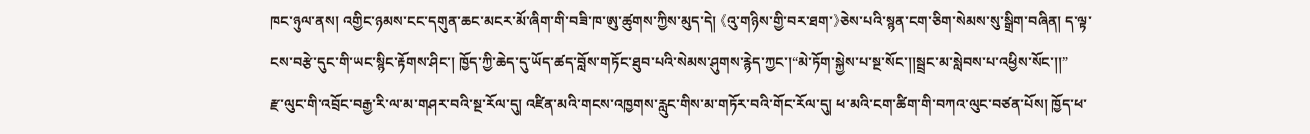ཁང་ཉུལ་ནས། འགྱིང་ཉམས་ངང་དགུན་ཆང་མངར་མོ་ཞིག་གི་བཟི་ཁ་ཨུ་ཚུགས་ཀྱིས་མུད་དེ། 《འུ་གཉིས་གྱི་བར་ཐག་》ཅེས་པའི་སྙན་ངག་ཅིག་སེམས་སུ་སྒྲིག་བཞིན། ད་ལྟ་ངས་བརྩེ་དུང་གི་ཡང་སྙིང་རྟོགས་ཤིང་། ཁྱོད་ཀྱི་ཆེད་དུ་ཡོད་ཚད་བློས་གཏོང་ཐུབ་པའི་སེམས་ཤུགས་རྙེད་ཀྱང་།“མེ་ཏོག་སྐྱེས་པ་སྔ་སོང་།།སྦྲང་མ་སླེབས་པ་འཕྱིས་སོང་།།”
རྫ་ལུང་གི་འབྲོང་བརྒྱ་རི་ལ་མ་གཤར་བའི་སྔ་རོལ་དུ། འཛིན་མའི་གངས་འཁྱགས་རླུང་གིས་མ་གཏོར་བའི་གོང་རོལ་དུ། ཕ་མའི་ངག་ཚིག་གི་བཀའ་ལུང་བཙན་པོས། ཁྱོད་ཕ་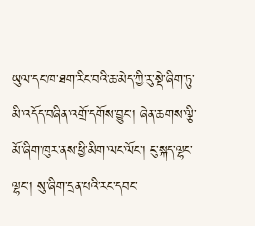ཡུལ་དང་ཁ་ཐག་རིང་བའི་ཆ་མེད་ཀྱི་རུ་སྡེ་ཞིག་ཏུ་མི་འདོད་བཞིན་འགྲོ་དགོས་བྱུང་། ཞེན་ཆགས་ལྕི་མོ་ཞིག་ཁུར་ནས་ཕྱི་མིག་ལང་ལོང་། ངུ་སྐད་ལྷང་ལྷང་། སུ་ཞིག་དྲན་པའི་རང་དབང་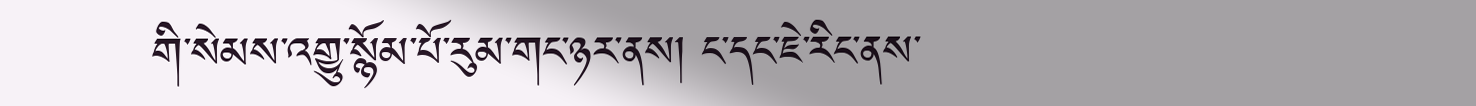གི་སེམས་འགྱུ་སྙོམ་པོ་རུམ་གང་ཉར་ནས། ང་དང་ཇེ་རིང་ནས་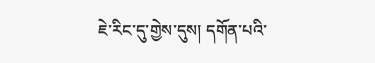ཇེ་རིང་དུ་གྱེས་དུས། དགོན་པའི་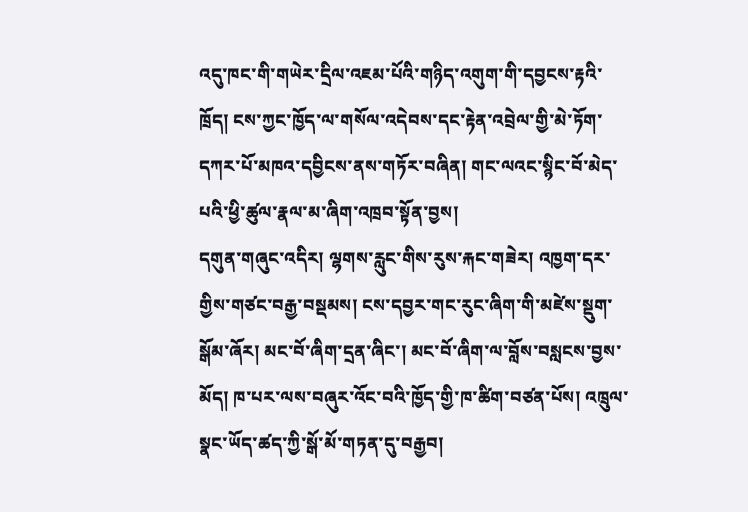འདུ་ཁང་གི་གཡེར་དྲིལ་འཇམ་པོའི་གཉིད་འགུག་གི་དབྱངས་རྟའི་ཁྲོད། ངས་ཀྱང་ཁྱོད་ལ་གསོལ་འདེབས་དང་རྟེན་འབྲེལ་གྱི་མེ་ཏོག་དཀར་པོ་མཁའ་དབྱིངས་ནས་གཏོར་བཞིན། གང་ལའང་སྙིང་བོ་མེད་པའི་ཕྱི་ཚུལ་རྣལ་མ་ཞིག་འཁྲབ་སྟོན་བྱས།
དགུན་གཞུང་འདིར། ལྷགས་རླུང་གིས་རུས་རྐང་གཟེར། འཁྱག་དར་གྱིས་གཙང་བརྒྱ་བསྡམས། ངས་དབྱར་གང་རུང་ཞིག་གི་མཛེས་སྡུག་སྒོམ་ཞོར། མང་བོ་ཞིག་དྲན་ཞིང་། མང་བོ་ཞིག་ལ་བློས་བསླངས་བྱས་མོད། ཁ་པར་ལས་བཞུར་འོང་བའི་ཁྱོད་གྱི་ཁ་ཚིག་བཙན་པོས། འཁྲུལ་སྣང་ཡོད་ཚད་ཀྱི་སྒོ་མོ་གཏན་དུ་བརྒྱབ།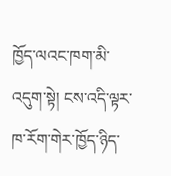ཁྱོད་ལའང་ཁག་མི་འདུག་སྟེ། ངས་འདི་ལྟར་ཁ་རོག་གེར་ཁྱོད་ཉིད་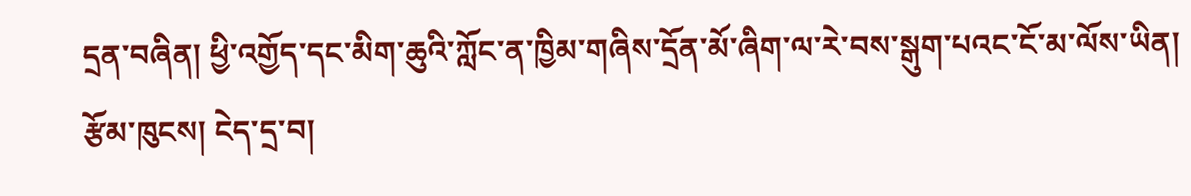དྲན་བཞིན། ཕྱི་འགྱོད་དང་མིག་ཆུའི་ཀློང་ན་ཁྱིམ་གཞིས་དྲོན་མོ་ཞིག་ལ་རེ་བས་སྒུག་པའང་ངོ་མ་ལོས་ཡིན།
རྩོམ་ཁུངས། ངེད་དྲ་བ།